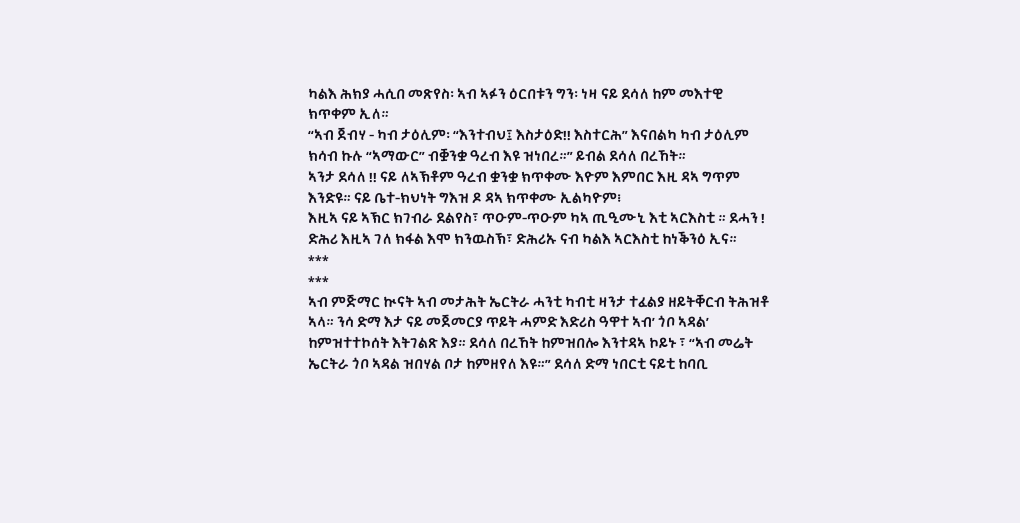ካልእ ሕክያ ሓሲበ መጽየስ፡ ኣብ ኣፉን ዕርበቱን ግን፡ ነዛ ናይ ደሳለ ከም መእተዊ ክጥቀም ኢለ።
“ኣብ ጀብሃ - ካብ ታዕሊም፡ “እንተብህ፤ እስታዕድ!! እስተርሕ” እናበልካ ካብ ታዕሊም ክሳብ ኩሉ “ኣማውር” ብቛንቋ ዓረብ እዩ ዝነበረ።” ይብል ደሳለ በረኸት።
ኣንታ ደሳለ !! ናይ ለኣኽቶም ዓረብ ቋንቋ ክጥቀሙ እዮም እምበር እዚ ዳኣ ግጥም እንድዩ። ናይ ቤተ-ክህነት ግእዝ ዶ ዳኣ ክጥቀሙ ኢልካዮም፧
እዚኣ ናይ ኣኽር ክገብራ ደልየስ፣ ጥዑም-ጥዑም ካኣ ጢዒሙኒ እቲ ኣርእስቲ ። ደሓን ! ድሕሪ እዚኣ ገለ ክፋል እሞ ክንዉስኽ፣ ድሕሪኡ ናብ ካልእ ኣርእስቲ ከነቕንዕ ኢና።
***
***
ኣብ ምጅማር ኲናት ኣብ መታሕት ኤርትራ ሓንቲ ካብቲ ዛንታ ተፈልያ ዘይትቐርብ ትሕዝቶ ኣላ። ንሳ ድማ እታ ናይ መጀመርያ ጥይት ሓምድ እድሪስ ዓዋተ ኣብ’ ጎቦ ኣዳል’ ከምዝተተኮሰት እትገልጽ እያ። ደሳለ በረኸት ከምዝበሎ እንተዳኣ ኮይኑ ፣ “ኣብ መሬት ኤርትራ ጎቦ ኣዳል ዝበሃል ቦታ ከምዘየለ እዩ።” ደሳለ ድማ ነበርቲ ናይቲ ከባቢ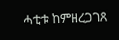ሓቲቱ ከምዘረጋገጸ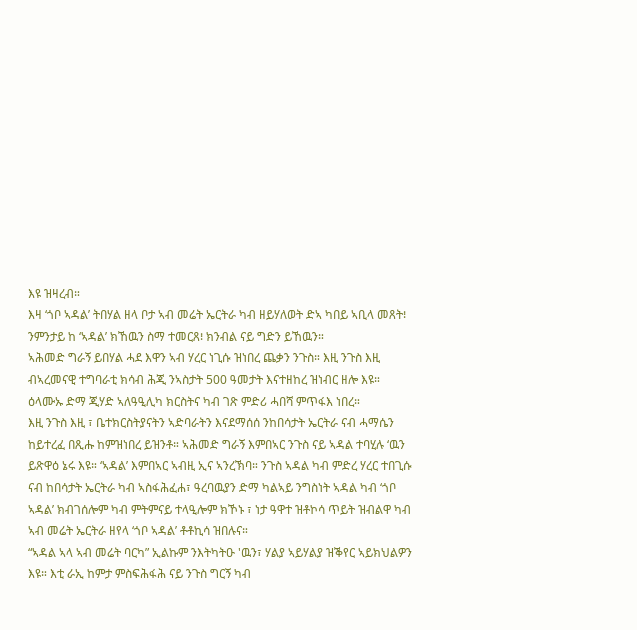እዩ ዝዛረብ።
እዛ ‘ጎቦ ኣዳል’ ትበሃል ዘላ ቦታ ኣብ መሬት ኤርትራ ካብ ዘይሃለወት ድኣ ካበይ ኣቢላ መጸት፧ ንምንታይ ከ ‘ኣዳል’ ክኸዉን ስማ ተመርጸ፧ ክንብል ናይ ግድን ይኸዉን።
ኣሕመድ ግራኝ ይበሃል ሓደ እዋን ኣብ ሃረር ነጊሱ ዝነበረ ጨቃን ንጉስ። እዚ ንጉስ እዚ ብኣረመናዊ ተግባራቲ ክሳብ ሕጂ ንኣስታት 500 ዓመታት እናተዘከረ ዝነብር ዘሎ እዩ። ዕላሙኡ ድማ ጂሃድ ኣለዓዒሊካ ክርስትና ካብ ገጽ ምድሪ ሓበሻ ምጥፋእ ነበረ።
እዚ ንጉስ እዚ ፣ ቤተክርስትያናትን ኣድባራትን እናደማሰሰ ንከበሳታት ኤርትራ ናብ ሓማሴን ከይተረፈ በጺሑ ከምዝነበረ ይዝንቶ። ኣሕመድ ግራኝ እምበኣር ንጉስ ናይ ኣዳል ተባሂሉ ‘ዉን ይጽዋዕ ኔሩ እዩ። ‘ኣዳል’ እምበኣር ኣብዚ ኢና ኣንረኽባ። ንጉስ ኣዳል ካብ ምድረ ሃረር ተበጊሱ ናብ ከበሳታት ኤርትራ ካብ ኣስፋሕፈሐ፣ ዓረባዉያን ድማ ካልኣይ ንግስነት ኣዳል ካብ ‘ጎቦ ኣዳል’ ክብገሰሎም ካብ ምትምናይ ተላዒሎም ክኾኑ ፣ ነታ ዓዋተ ዝቶኮሳ ጥይት ዝብልዋ ካብ ኣብ መሬት ኤርትራ ዘየላ ‘ጎቦ ኣዳል’ ቶቶኪሳ ዝበሉና።
“ኣዳል ኣላ ኣብ መሬት ባርካ” ኢልኩም ንእትካትዑ 'ዉን፣ ሃልያ ኣይሃልያ ዝቕየር ኣይክህልዎን እዩ። እቲ ራኢ ከምታ ምስፍሕፋሕ ናይ ንጉስ ግርኝ ካብ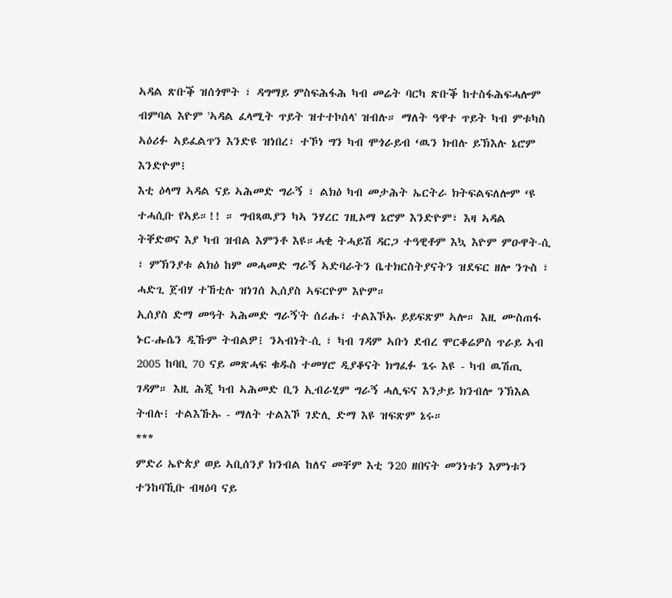ኣዳል ጽቡቕ ዝሰጎሞት ፣ ዳግማይ ምስፍሕፋሕ ካብ መሬት ባርካ ጽቡቕ ከተስፋሕፍሓሎም ብምባል እዮም 'ኣዳል ፈላሚት ጥይት ዝተተኮሰላ' ዝብሉ። ማለት ዓዋተ ጥይት ካብ ምቱካስ ኣዕሪፉ ኣይፈልጥን እንድዩ ዝነበረ፣ ተኾነ ግን ካብ ሞጎራይብ ‘ዉን ክብሉ ይኽእሉ ኔሮም እንድዮም፧
እቲ ዕላማ ኣዳል ናይ ኣሕመድ ግራኝ ፣ ልክዕ ካብ መታሕት ኤርትራ ክትፍልፍለሎም ‘ዩ ተሓሲቡ የኣይ።!! ። ግብጻዉያን ካኣ ንሃረር ገዚኦማ ኔሮም እንድዮም፣ እዛ ኣዳል ትቐድወና እያ ካብ ዝብል እምንቶ እዩ።ሓቂ ትሓይሽ ዳርጋ ተዓዊቶም እኳ እዮም ምዑዋት-ሲ ፣ ምኽንያቱ ልክዕ ከም መሓመድ ግራኝ ኣድባራትን ቤተክርስትያናትን ዝደፍር ዘሎ ንጉስ ፣ ሓድጊ ጀብሃ ተኸቲሉ ዝነገሰ ኢሰያስ ኣፍርዮም እዮም።
ኢሰያስ ድማ መዓት ኣሕመድ ግራኝ'ት ሰሪሑ፣ ተልእኾኡ ይይፍጽም ኣሎ። እዚ ሙስጠፋ ኑር-ሑሴን ዲኹም ትብልዎ፧ ንኣብነት-ሲ ፣ ካብ ገዳም ኣቡነ ደብረ ሞርቆሬዎስ ጥራይ ኣብ 2005 ከባቢ 70 ናይ መጽሓፍ ቁዱስ ተመሃሮ ዲያቆናት ክግፈፉ ጌሩ እዩ - ካብ ዉሽጢ ገዳም። እዚ ሕጂ ካብ ኣሕመድ ቢን ኢብራሂም ግራኝ ሓሊፍና እንታይ ክንብሎ ንኽእል ትብሉ፧ ተልእኹኡ - ማለት ተልእኾ ገድሊ ድማ እዩ ዝፍጽም ኔሩ።
***
ምድሪ ኤዮጵያ ወይ ኣቢሰንያ ክንብል ከለና መቸም እቲ ን20 ዘበናት መንነቱን እምነቱን ተንከባኺቡ ብዛዕባ ናይ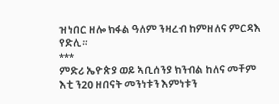ዝነበር ዘሎ ክፋል ዓለም ንዛረብ ከምዘለና ምርዳእ የድሊ።
***
ምድሪ ኤዮጵያ ወይ ኣቢሰንያ ክንብል ከለና መቸም እቲ ን20 ዘበናት መንነቱን እምነቱን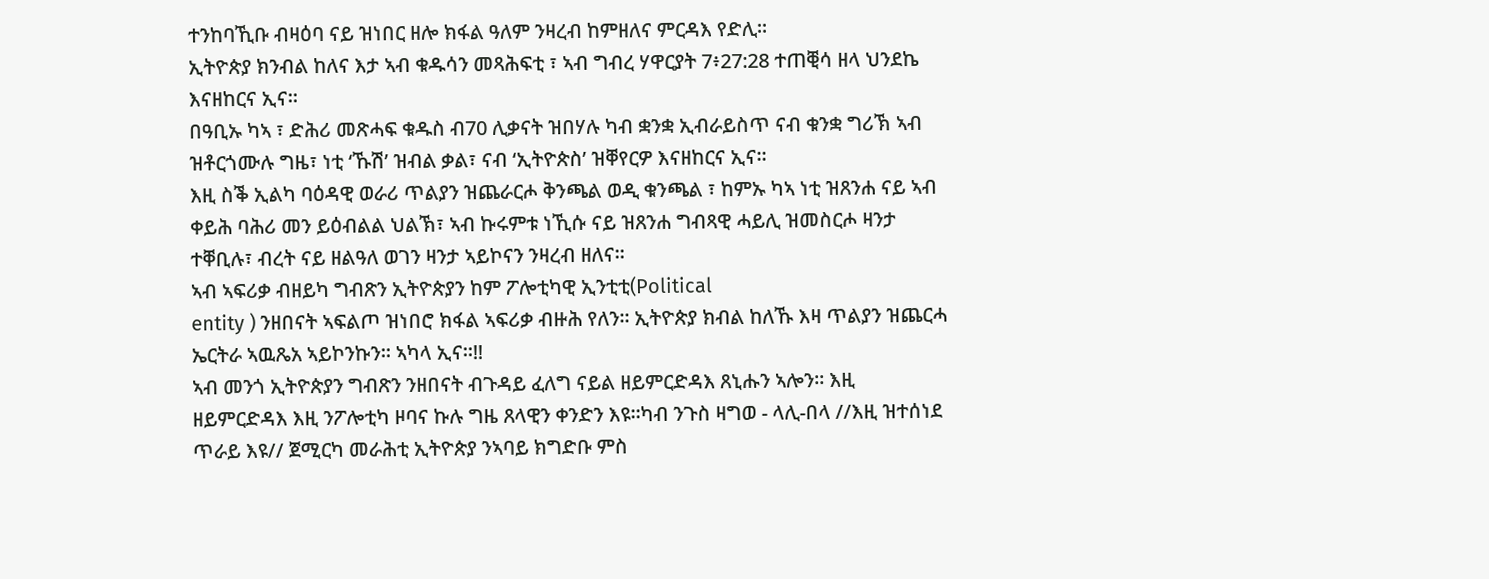ተንከባኺቡ ብዛዕባ ናይ ዝነበር ዘሎ ክፋል ዓለም ንዛረብ ከምዘለና ምርዳእ የድሊ።
ኢትዮጵያ ክንብል ከለና እታ ኣብ ቁዱሳን መጻሕፍቲ ፣ ኣብ ግብረ ሃዋርያት 7፥27:28 ተጠቒሳ ዘላ ህንደኬ እናዘከርና ኢና።
በዓቢኡ ካኣ ፣ ድሕሪ መጽሓፍ ቁዱስ ብ70 ሊቃናት ዝበሃሉ ካብ ቋንቋ ኢብራይስጥ ናብ ቁንቋ ግሪኽ ኣብ ዝቶርጎሙሉ ግዜ፣ ነቲ ‘ኹሽ’ ዝብል ቃል፣ ናብ ‘ኢትዮጵስ’ ዝቐየርዎ እናዘከርና ኢና።
እዚ ስቕ ኢልካ ባዕዳዊ ወራሪ ጥልያን ዝጨራርሖ ቅንጫል ወዲ ቁንጫል ፣ ከምኡ ካኣ ነቲ ዝጸንሐ ናይ ኣብ ቀይሕ ባሕሪ መን ይዕብልል ህልኽ፣ ኣብ ኩሩምቱ ነኺሱ ናይ ዝጸንሐ ግብጻዊ ሓይሊ ዝመስርሖ ዛንታ ተቐቢሉ፣ ብረት ናይ ዘልዓለ ወገን ዛንታ ኣይኮናን ንዛረብ ዘለና።
ኣብ ኣፍሪቃ ብዘይካ ግብጽን ኢትዮጵያን ከም ፖሎቲካዊ ኢንቲቲ(Political
entity ) ንዘበናት ኣፍልጦ ዝነበሮ ክፋል ኣፍሪቃ ብዙሕ የለን። ኢትዮጵያ ክብል ከለኹ እዛ ጥልያን ዝጨርሓ ኤርትራ ኣዉጼአ ኣይኮንኩን። ኣካላ ኢና።!!
ኣብ መንጎ ኢትዮጵያን ግብጽን ንዘበናት ብጉዳይ ፈለግ ናይል ዘይምርድዳእ ጸኒሑን ኣሎን። እዚ ዘይምርድዳእ እዚ ንፖሎቲካ ዞባና ኩሉ ግዜ ጸላዊን ቀንድን እዩ።ካብ ንጉስ ዛግወ - ላሊ-በላ //እዚ ዝተሰነደ ጥራይ እዩ// ጀሚርካ መራሕቲ ኢትዮጵያ ንኣባይ ክግድቡ ምስ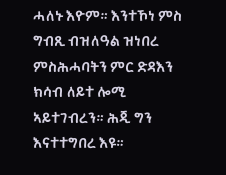ሓለኑ እዮም። እንተኾነ ምስ ግብጺ ብዝለዓል ዝነበረ ምስሕሓባትን ምር ድዳእን ክሳብ ለይተ ሎሚ ኣይተገብረን። ሕጂ ግን እናተተግበረ እዩ።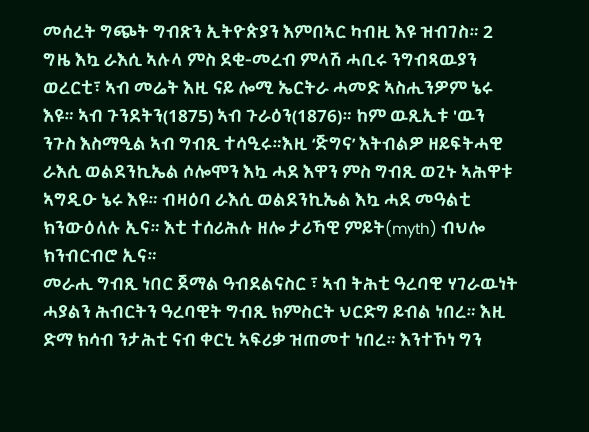መሰረት ግጭት ግብጽን ኢትዮጵያን እምበኣር ካብዚ እዩ ዝብገስ። 2 ግዜ እኳ ራእሲ ኣሉላ ምስ ደቂ-መረብ ምላሽ ሓቢሩ ንግብጻዉያን ወረርቲ፣ ኣብ መሬት እዚ ናይ ሎሚ ኤርትራ ሓመድ ኣስሒንዎም ኔሩ እዩ። ኣብ ጉንደትን(1875) ኣብ ጉራዕን(1876)። ከም ዉጺኢቱ 'ዉን ንጉስ እስማዒል ኣብ ግብጺ ተሳዒሩ።እዚ ‘ጅግና’ እትብልዎ ዘይፍትሓዊ ራእሲ ወልደንኪኤል ሶሎሞን እኳ ሓደ እዋን ምስ ግብጺ ወጊኑ ኣሕዋቱ ኣግዲዑ ኔሩ እዩ። ብዛዕባ ራእሲ ወልደንኪኤል እኳ ሓደ መዓልቲ ክንውዕለሉ ኢና። እቲ ተሰሪሕሉ ዘሎ ታሪኻዊ ምይት(myth) ብህሎ ክንብርብሮ ኢና።
መራሒ ግብጺ ነበር ጀማል ዓብደልናስር ፣ ኣብ ትሕቲ ዓረባዊ ሃገራዉነት ሓያልን ሕብርትን ዓረባዊት ግብጺ ክምስርት ህርድግ ይብል ነበረ። እዚ ድማ ክሳብ ንታሕቲ ናብ ቀርኒ ኣፍሪቃ ዝጠመተ ነበረ። እንተኾነ ግን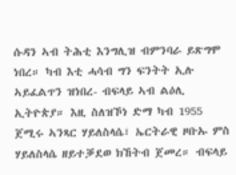ሱዳን ኣብ ትሕቲ እንግሊዝ ብምንባራ ይጽግሞ ነበረ። ካብ እቲ ሓሳብ ግን ፍንትት ኢሉ ኣይፈልጥን ዝነበረ- ብፍላይ ኣብ ልዕሊ ኢትዮጵያ። እዚ ስለዝኾነ ድማ ካብ 1955 ጀሚሩ ኣንጻር ሃይለስላሴ፣ ኤርትራዊ ዞቡኡ ምስ ሃይለስላሴ ዘይተቓደወ ክኸትብ ጀመረ። ብፍላይ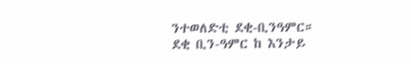ንተወለድቲ ደቂ-ቢንዓምር።
ደቂ ቢን-ዓምር ከ እንታይ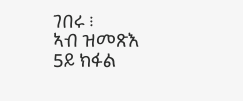ገበሩ ፧
ኣብ ዝመጽእ 5ይ ክፋል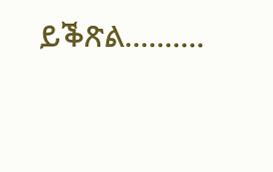ይቕጽል..........